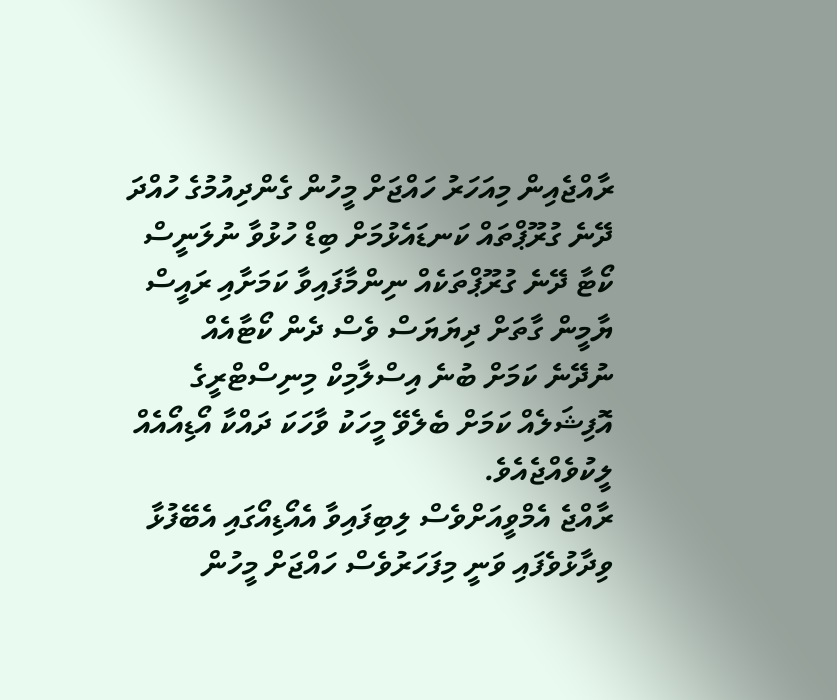ރާއްޖެއިން މިއަހަރު ހައްޖަށް މީހުން ގެންދިއުމުގެ ހުއްދަ ދޭނެ ގުރޫޕްތައް ކަނޑައެޅުމަށް ބިޑް ހުޅުވާ ނުލަނީސް ކޯޓާ ދޭނެ ގުރޫޕްތަކެއް ނިންމާފައިވާ ކަމަށާއި ރައީސް ޔާމީން ގާތަށް ދިޔަޔަސް ވެސް ދެން ކޯޓާއެއް ނުދޭނެ ކަމަށް ބުނެ އިސްލާމިކް މިނިސްޓްރީގެ އޮފިޝަލެއް ކަމަށް ބެލެވޭ މީހަކު ވާހަކަ ދައްކާ އޯޑިއޯއެއް ލީކުވެއްޖެއެވެ.
ރާއްޖެ އެމްވީއަށްވެސް ލިބިފައިވާ އެއޯޑިއޯގައި އެބޭފުޅާ ވިދާޅުވެފައި ވަނީ މިފަހަރުވެސް ހައްޖަށް މީހުން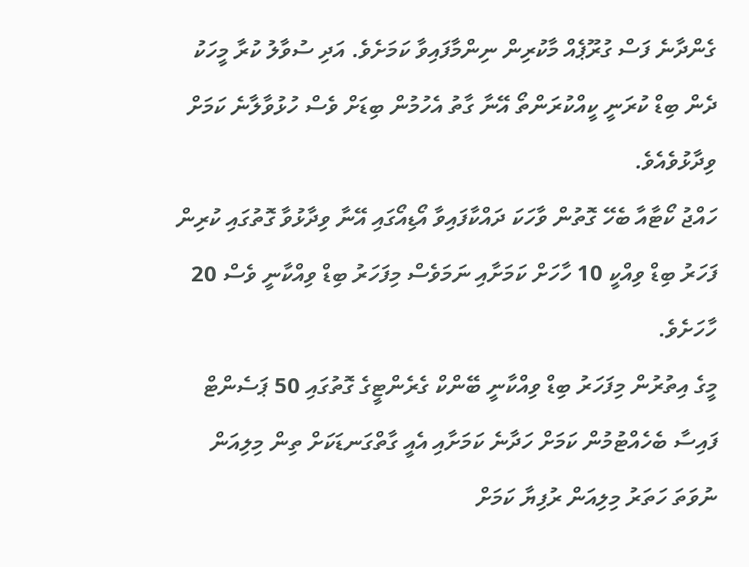ގެންދާނެ ފަސް ގުރޫޕެއް މާކުރިން ނިންމާފައިވާ ކަމަށެވެ. އަދި ސުވާލު ކުރާ މީހަކު ދެން ބިޑް ކުރަނީ ކީއްކުރަންތޯ އޭނާ ގާތު އެހުމުން ބިޑަށް ވެސް ހުޅުވާލާނެ ކަމަށް ވިދާޅުވެއެވެ.
ހައްޖު ކޯޓާއާ ބެހޭ ގޮތުން ވާހަކަ ދައްކާފައިވާ އޯޑިއޯގައި އޭނާ ވިދާޅުވާ ގޮތުގައި ކުރިން ފަހަރު ބިޑް ވިއްކީ 10 ހާހަށް ކަމަށާއި ނަމަވެސް މިފަހަރު ބިޑް ވިއްކާނީ ވެސް 20 ހާހަށެވެ.
މީގެ އިތުރުން މިފަހަރު ބިޑް ވިއްކާނީ ބޭންކް ގެރެންޓީގެ ގޮތުގައި 50 ޕަސެންޓް ފައިސާ ބެހެއްޓުމުން ކަމަށް ހަދާނެ ކަމަށާއި އެއީ ގާތްގަނޑަކަށް ތިން މިލިއަން ނުވަތަ ހަތަރު މިލިއަން ރުފިޔާ ކަމަށް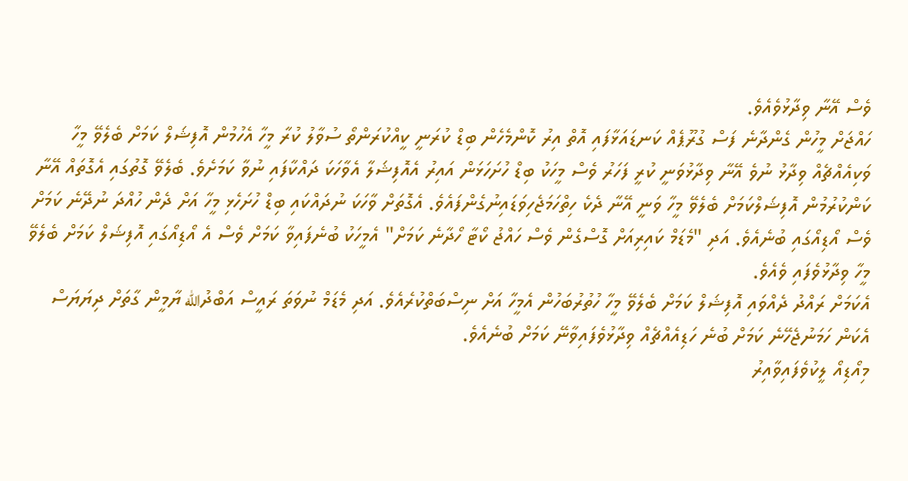ވެސް އޭނާ ވިދާޅުވެއެވެ.
ހައްޖަށް މީހުން ގެންދާނެ ފަސް ގުރޫޕެއް ކަނޑައަޅާފައި އޮތް އިރު ކޮންމެހެން ބިޑް ކުރަނީ ކީއްކުރަންތޯ ސުވާލު ކުރާ މީހާ އެހުމުން އޮފިޝަލް ކަމަށް ބެލެވޭ މީހާ ވަކިއެއްޗެއް ވިދާޅު ނުވެ އޭނާ ވިދާޅުވަނީ ކުރީ ފަހަރު ވެސް މީހަކު ބިޑް ހުށަހަޅަން އައިރު އެއޮފިޝަލާ އެވާހަކަ ދައްކާފައި ނުވާ ކަމަށެވެ. ބެލެވޭ ގޮތުގައި އެގޮތައް އޭނާ ކަންކުރުމުން އޮފިޝަލްކަމަށް ބެލެވޭ މީހާ ވަނީ އޭނާ ދެކެ ހިތްހަމަޖެހިވަޑައިނުގެންފައެވެ. އެގޮތަށް ވާހަކަ ނުދައްކައި ބިޑް ހުށަހެޅި މީހާ އަށް ދެން ހުއްދަ ނުދޭނެ ކަމަށް ވެސް އޯޑިއޯގައި ބުނެއެވެ. އަދި "މެޑަމް ކައިރިއަށް ގޮސްގެން ވެސް ހައްޖު ކޯޓާ ހޯދާނެ ކަމަށް" އެމީހަކު ބުނެފައިވާ ކަމަށް ވެސް އެ އޯޑިއޯގައި އޮފިޝަލް ކަމަށް ބެލެވޭ މީހާ ވިދާޅުވެފައި ވެއެވެ.
އެކަމަށް ރައްދު ދެއްވައި އޮފިޝަލް ކަމަށް ބެލެވޭ މީހާ ހުތުރުބަހުން އެމީހާ އަށް ނިސްބަތްކުރެއެވެ. އަދި މެޑަމް ނުވަތަ ރައީސް އަބްދުالله ޔާމީން ގާތަށް ދިޔަޔަސް އެކަން ހަމަނުޖެހޭނެ ކަމަށް ބުނެ ހަޑިއެއްޗެއް ވިދާޅުވެފައިވާނޭ ކަމަށް ބުނެއެވެ.
މިއޯޑިއޯ ލީކުވެފައިވާއިރު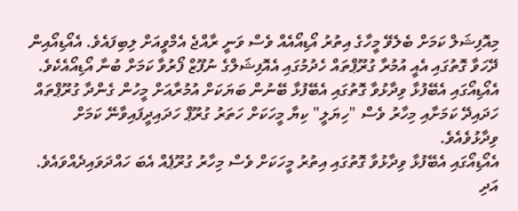މިއޮފިޝަލް ކަމަށް ބެލެވޭ މީހާގެ އިތުރު އޯޑިއޯއެއް ވެސް ވަނީ ރާއްޖެ އެމްވީއަށް ލިބިފައެވެ. އެއޯޑިއޯއިން ދޭހަވާ ގޮތުގައި އެއީ އުމުރާ ގުރޫޕްތައް ހެދުމުގައި އެއޮފިޝަލްގެ ނުފޫޒް ފޯރުވާ ކަމަށް ބުނާ އޯޑިއޯއެކެވެ.
އެއޯޑިއޯގައި އެބޭފުޅާ ވިދާޅުވާ ގޮތުގައި އެބޭފުޅާ ބޭނުން ބަޔަކަށް އުމުރާއަށް މީހުން ގެންދާ ގުރޫޕްތައް ހަދައިދޭ ކަމަށާއި މިހާރު ވެސް "ހިޔަލީ" ކިޔާ މީހަކަށް ހަތަރު ގުރޫޕް ހަދައިދީފައިވާނޭ ކަމަށް ވިދާޅުވެއެވެ.
އެއޯޑިއޯގައި އެބޭފުޅާ ވިދާޅުވާ ގޮތުގައި އިތުރު މީހަކަށް ވެސް މިހާރު ގުރޫޕެއް އެބަ ހައްދަވައިދެއްވައެވެ. އަދި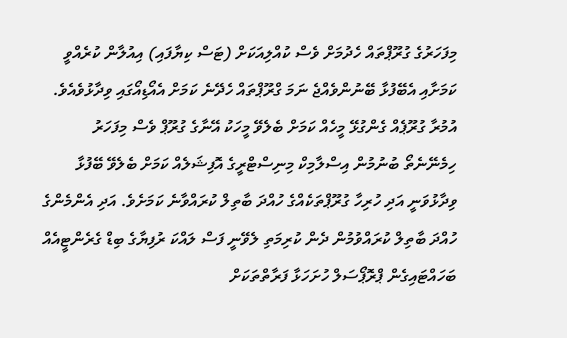މިފަހަރުގެ ގުރޫޕްތައް ހެދުމަށް ވެސް ކުއްލިއަކަށް (ޓަސް ކިޔާފައި) އިއުލާން ކުރެއްވީ ކަމަށާއި އެބޭފުޅާ ބޭނުންވެއްޖެ ނަމަ ގްރޫޕްތައް ހެދޭނެ ކަމަށް އެއޯޑިއޯގައި ވިދާޅުވެއެވެ.
އުމުރާ ގުރޫޕެއް ގެންގުޅޭ މީހެއް ކަމަށް ބެލެވޭ މީހަކު އޭނާގެ ގުރޫޕް ވެސް މިފަހަރު ހިމެނޭނެތޯ ބުނުމުން އިސްލާމިކް މިނިސްޓްރީގެ އޮފިޝަލެއް ކަމަށް ބެލެވޭ ބޭފުޅާ ވިދާޅުވަނީ އަދި ހުރިހާ ގުރޫޕްތަކެއްގެ ހުއްދަ ބާތިލް ކުރައްވާނެ ކަމަށެވެ. އަދި އެންމެންގެ ހުއްދަ ބާތިލް ކުރައްވުމުން ދެން ކުރިމަތި ލެވޭނީ ފަސް ލައްކަ ރުފިޔާގެ ބިޑް ގެރެންޓީއެއް ބަހައްޓައިގެން ޕްރޮޕޯސަލް ހުށަހަޅާ ފަރާތްތަކަށް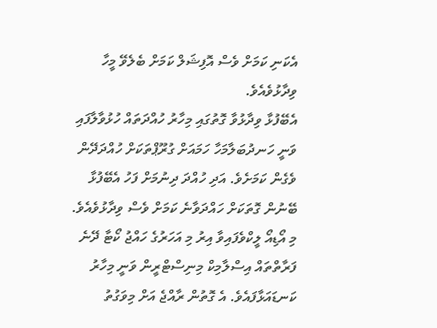އެކަނި ކަމަށް ވެސް އޮފިޝަލް ކަމަށް ބެލެވޭ މީހާ ވިދާޅުވެއެވެ.
އެބޭފުޅާ ވިދާޅުވާ ގޮތުގައި މިހާރު ހުއްދަތައް ހުޅުވާލާފައި ވަނީ ހަނދުބަލާމަހާ ހަމައަށް ގުރޫޕްތަކަށް ހުއްދަދޭން ވެގެން ކަމަށެވެ. އަދި ހުއްދަ ދިނުމަށް ފަހު އެބޭފުޅާ ބޭނުން ގޮތަކަށް ހައްދަވާނެ ކަމަށް ވެސް ވިދާޅުވެއެވެ.
މި އޯޑިއޯ ލީކްވެފައިވާ އިރު މި އަހަރުގެ ހައްޖު ކޯޓާ ދޭނެ ފަރާތްތައް އިސްލާމިކް މިނިސްޓްރީން ވަނީ މިހާރު ކަނޑައަޅާފައެވެ. އެ ގޮތުން ރާއްޖެ އަށް މިވަގުތު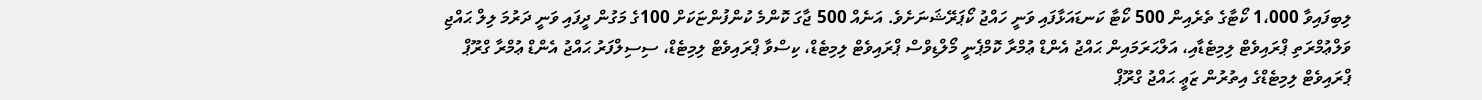ލިބިފައިވާ 1،000 ކޯޓާގެ ތެރެއިން 500 ކޯޓާ ކަނޑައަޅާފައި ވަނީ ހައްޖު ކޯޕަރޭޝަނަށެވެ. އަނެއް 500 ޖާގަ ކޮންމެ ކުންފުންޏަކަށް 100ގެ މަގުން ދީފައި ވަނީ ދަރުމަ ލިލް ޙައްޖި ވަލްޢުމްރަތި ޕްރައިވެޓް ލިމިޓެޑާއި، އަލްޙަރަމައިން ޙައްޖު އެންޑް ޢުމްރާ ކޮމްޕެނީ މޯލްޑިވްސް ޕްރައިވެޓް ލިމިޓެޑް، ކިސްވާ ޕްރައިވެޓް ލިމިޓެޑް، ސިސިލްފަރު ޙައްޖު އެންޑް ޢުމްރާ ގްރޫޕް ޕްރައިވެޓް ލިމިޓެޑްގެ އިތުރުން ޒަޢީ ޙައްޖު ގްރޫޕް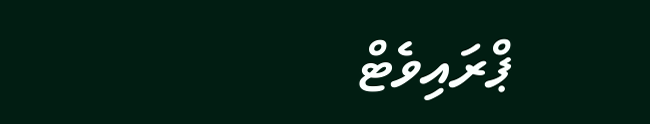ޕްރައިވެޓް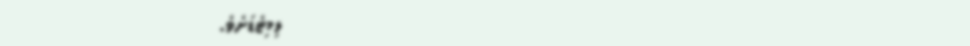ލިމިޓެޑަށެވެ.